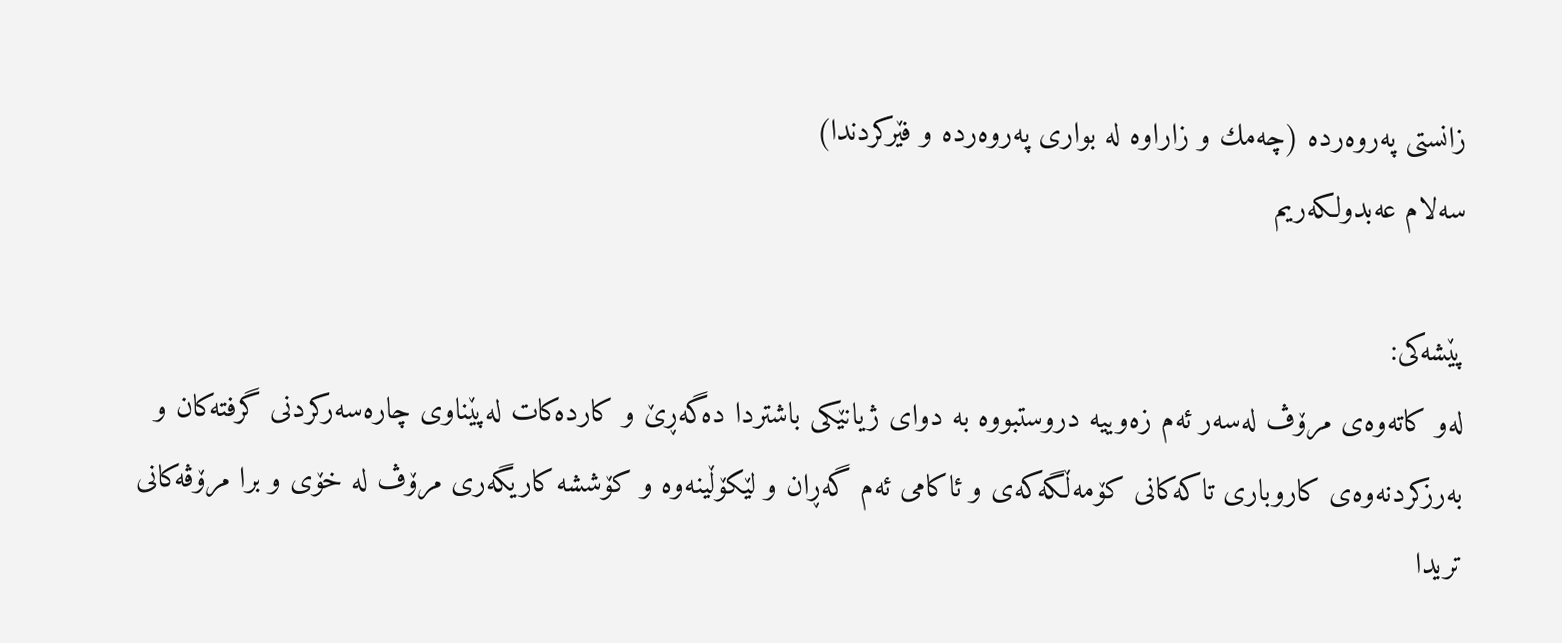زانستی په‌روه‌رده‌ (چه‌مك و زاراوه‌ له‌ بواری په‌روه‌رده‌ و فێركردندا)
سه‌لام عه‌بدولكه‌ریم

پێشه‌كی:
له‌و كاته‌وه‌ی مرۆڤ له‌سه‌ر ئه‌م زه‌وییه‌ دروستبووه‌ به‌ دوای ژیانێكی باشتردا ده‌گه‌ڕێ‌ و كارده‌كات له‌پێناوی چاره‌سه‌ركردنی گرفته‌كان و به‌رزكردنه‌وه‌ی كاروباری تاكه‌كانی كۆمه‌ڵگه‌كه‌ی و ئاكامی ئه‌م گه‌ڕان و لێكۆڵینه‌وه‌ و كۆششه‌ كاریگه‌ری مرۆڤ له‌ خۆی و برا مرۆڤه‌كانی تریدا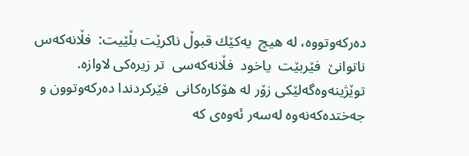ده‌ركه‌وتووه‌، له‌ هیچ  یه‌كێك قبوڵ ناكرێت بڵێیت:  فڵانه‌كه‌س  ناتوانێ‌  فێربێت  یاخود  فڵانه‌كه‌سی  تر زیره‌كی لاوازه‌.
توێژینه‌وه‌گه‌لێكی زۆر له‌ هۆكاره‌كانی  فێركردندا ده‌ركه‌وتوون و جه‌ختده‌كه‌نه‌وه‌ له‌سه‌ر ئه‌وه‌ی كه‌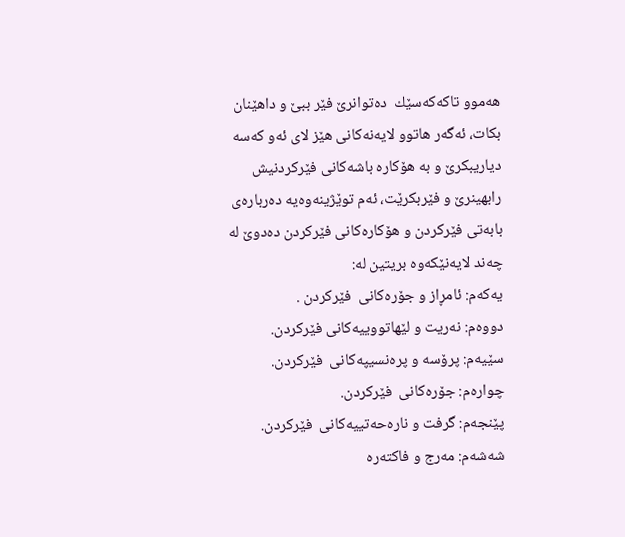هه‌موو تاكه‌كه‌سێك  ده‌توانرێ‌ فێر ببێ‌ و داهێنان بكات، ئه‌گه‌ر هاتوو لایه‌نه‌كانی هێز لای ئه‌و كه‌سه‌ دیاریبكرێ‌ و به‌ هۆكاره‌ باشه‌كانی فێركردنیش رابهینرێ‌ و فێربكرێت، ئه‌م توێژینه‌وه‌یه‌ ده‌رباره‌ی بابه‌تی فێركردن و هۆكاره‌كانی فێركردن ده‌دوێ‌ له‌ چه‌ند لایه‌نێكه‌وه‌ بریتین له‌:
یه‌كه‌م: ئامڕاز و جۆره‌كانی  فێركردن .
دووه‌م: نه‌ریت و لێهاتووییه‌كانی فێركردن.
سێیه‌م: پرۆسه‌ و پره‌نسیپه‌كانی  فێركردن.
چواره‌م: جۆره‌كانی  فێركردن.
پێنجه‌م: گرفت و ناره‌حه‌تییه‌كانی  فێركردن.
شه‌شه‌م: مه‌رج و فاكته‌ره‌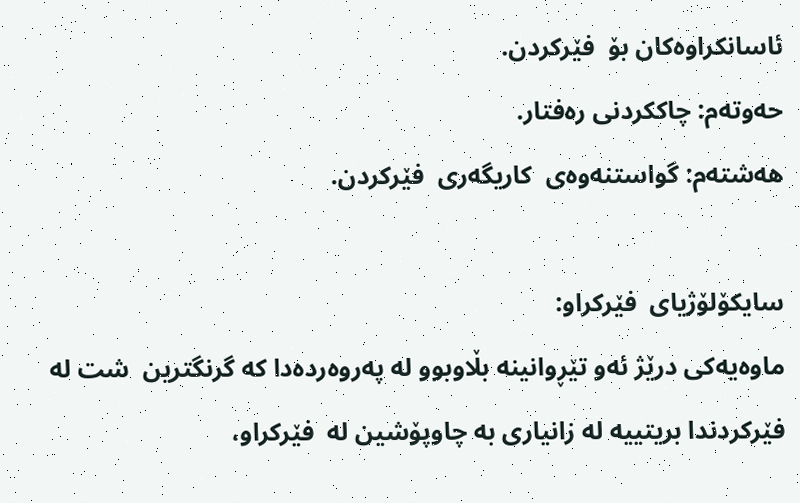ئاسانكراوه‌كان بۆ  فێركردن.
حه‌وته‌م: چاككردنی ره‌فتار.
هه‌شته‌م: گواستنه‌وه‌ی  كاریگه‌ری  فێركردن.

سایكۆلۆژیای  فێركراو:
ماوه‌یه‌كی درێژ ئه‌و تێڕوانینه‌ بڵاوبوو له‌ په‌روه‌رده‌دا كه‌ گرنگترین  شت له‌ فێركردندا بریتییه‌ له‌ زانیاری به‌ چاوپۆشین له‌  فێركراو،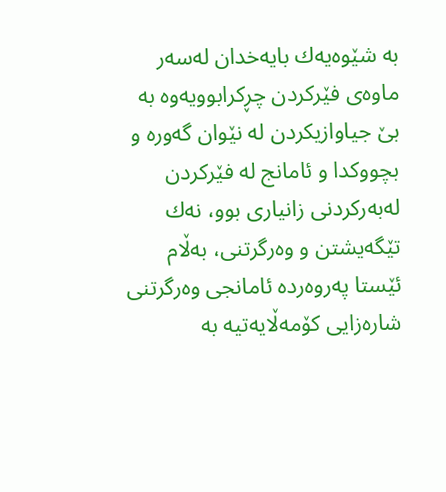به‌ شێوه‌یه‌ك بایه‌خدان له‌سه‌ر ماوه‌ی فێركردن چڕكرابوویه‌وه‌ به‌ بێ‌ جیاوازیكردن له‌ نێوان گه‌وره‌ و بچووكدا و ئامانج له‌ فێركردن له‌به‌ركردنی زانیاری بوو، نه‌ك تێگه‌یشتن و وه‌رگرتنی، به‌ڵام ئێستا په‌روه‌رده‌ ئامانجی وه‌رگرتنی شاره‌زایی كۆمه‌ڵایه‌تیه‌ به‌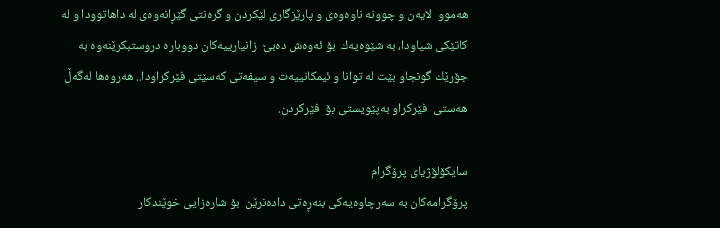هه‌موو  لایه‌ن و چوونه‌ ناوه‌وه‌ی و پارێزگاری لێكردن و گره‌نتی گێڕانه‌وه‌ی له‌ داهاتوودا و له‌ كاتێكی شیاودا، به‌ شێوه‌یه‌ك  بۆ ئه‌وه‌ش ده‌بێ‌  زانیارییه‌كان دووباره‌ دروستبكرێنه‌وه‌ به‌ جۆرێك گونجاو بێت له‌ توانا و ئیمكانییه‌ت و سیفه‌تی كه‌سێتی فێركراودا.. هه‌روه‌ها له‌گه‌ڵ هه‌ستی  فێركراو به‌پێویستی بۆ  فێركردن.

سایكۆلۆژیای پرۆگرام
پرۆگرامه‌كان به‌ سه‌رچاوه‌یه‌كی بنه‌ڕه‌تی داده‌نرێن  بۆ شاره‌زایی خوێندكار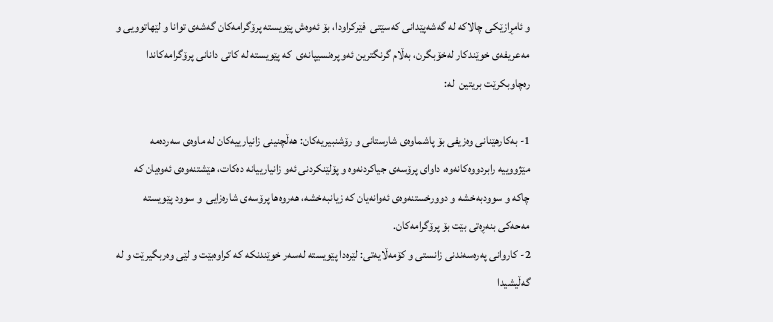و ئامڕازێكی چالاكه‌ له‌ گه‌شه‌پێدانی كه‌سێتی  فێركراودا، بۆ ئه‌وه‌ش پێویسته‌ پرۆگرامه‌كان گه‌شه‌ی توانا و لێهاتوویی و مه‌عریفه‌ی خوێندكار له‌خۆبگرن، به‌ڵام گرنگترین ئه‌و پره‌نسیپانه‌ی  كه‌ پێویسته‌ له‌ كاتی دانانی پرۆگرامه‌كاندا ره‌چاوبكرێت بریتین  له‌:

1- به‌كارهێنانی وه‌زیفی بۆ پاشماوه‌ی شارستانی و رۆشنبیریه‌كان: هه‌ڵچنینی زانیارییه‌كان له‌ ماوه‌ی سه‌رده‌مه‌ مێژووییه‌ رابردووه‌كانه‌وه‌، داوای پرۆسه‌ی جیاكردنه‌وه‌ و پۆلێنكردنی ئه‌و زانیارییانه‌ ده‌كات، هێشتنه‌وه‌ی ئه‌وه‌یان كه‌ چاكه‌ و سوودبه‌خشه‌ و دوورخستنه‌وه‌ی ئه‌وانه‌یان كه‌ زیانبه‌خشه‌، هه‌روه‌ها پرۆسه‌ی شاره‌زایی  و سوود پێویسته‌ مه‌حه‌كی بنه‌ڕه‌تی بێت بۆ پرۆگرامه‌كان.
2- كاروانی په‌ره‌سه‌ندنی زانستی و كۆمه‌ڵایه‌تی: لێره‌دا پێویسته‌ له‌سه‌ر خوێندنكه‌ كه‌ كراوه‌بێت و لێی وه‌ربگیرێت و له‌ گه‌ڵیشیدا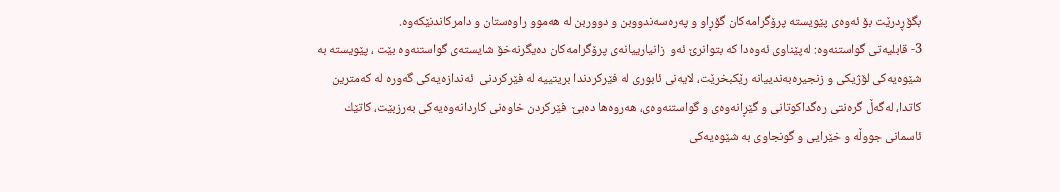بگۆڕدرێت بۆ ئه‌وه‌ی پێویسته‌ پرۆگرامه‌كان گۆڕاو و په‌ره‌سه‌ندووبن و دووربن له‌ هه‌موو راوه‌ستان و دامركاندنێكه‌وه‌.
3- قابلیه‌تی گواستنه‌وه‌: له‌پێناوی ئه‌وه‌دا كه‌ بتوانرێ‌ ئه‌و  زانیارییانه‌ی پرۆگرامه‌كان ده‌یگرنه‌خۆ شایسته‌ی گواستنه‌وه‌ بێت ، پێویسته‌ به‌ شێوه‌یه‌كی لۆژیكی و زنجیره‌به‌ندییانه‌ رێكبخرێت، لایه‌نی ئابوری له‌ فێركردندا بریتییه‌ له‌ فێركردنی  ئه‌ندازه‌یه‌كی گه‌وره‌ له‌ كه‌مترین كاتدا، له‌گه‌ڵ گره‌نتی ره‌گداكوتانی و گێڕانه‌وه‌ی و گواستنه‌وه‌ی، هه‌روه‌ها ده‌بێ‌  فێركردن خاوه‌نی كاردانه‌وه‌یه‌كی به‌رزبێت، كاتێك ئاسمانی جووڵه‌ و خێرایی و گونجاوی به‌ شێوه‌یه‌كی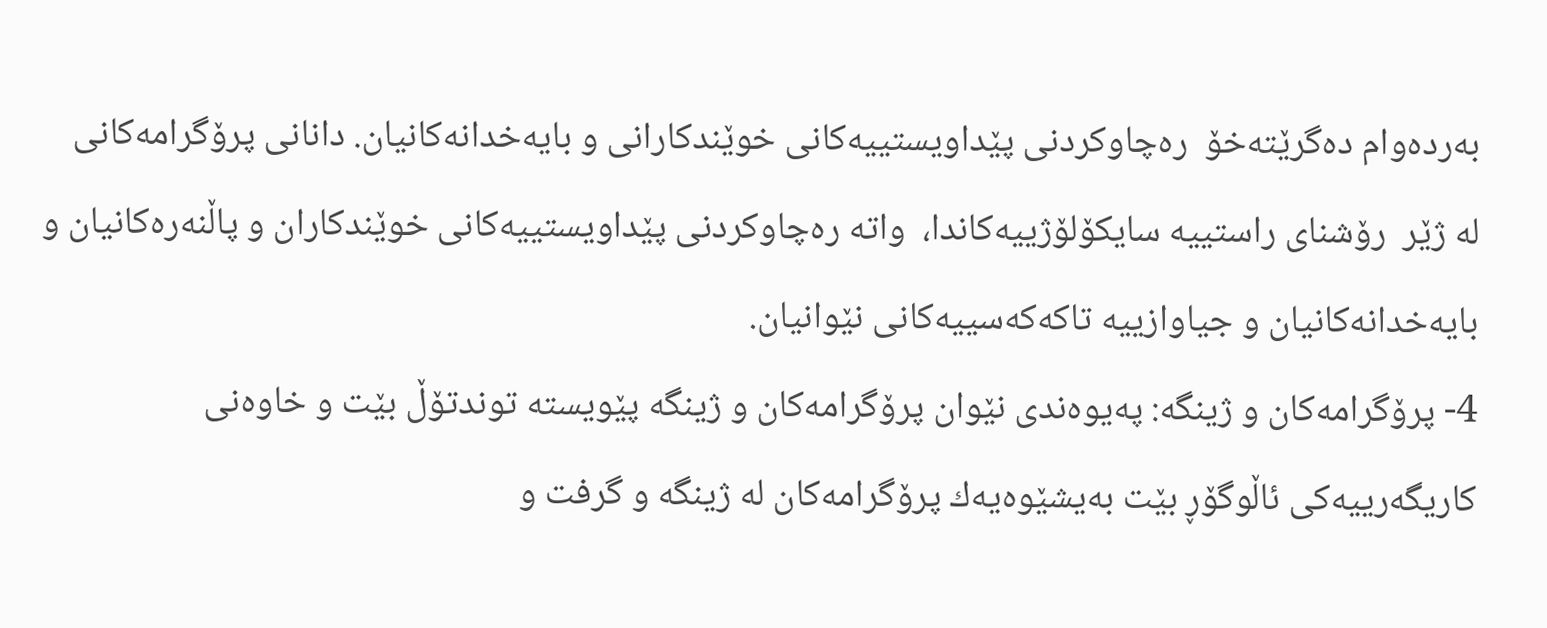به‌رده‌وام ده‌گرێته‌خۆ  ره‌چاوكردنی پێداویستییه‌كانی خوێندكارانی و بایه‌خدانه‌كانیان. دانانی پرۆگرامه‌كانی له‌ ژێر  رۆشنای راستییه‌ سایكۆلۆژییه‌كاندا،  واته‌ ره‌چاوكردنی پێداویستییه‌كانی خوێندكاران و پاڵنه‌ره‌كانیان و بایه‌خدانه‌كانیان و جیاوازییه‌ تاكه‌كه‌سییه‌كانی نێوانیان.
4- پرۆگرامه‌كان و ژینگه‌: په‌یوه‌ندی نێوان پرۆگرامه‌كان و ژینگه‌ پێویسته‌ توندتۆڵ بێت و خاوه‌نی كاریگه‌رییه‌كی ئاڵوگۆڕ بێت به‌یشێوه‌یه‌ك پرۆگرامه‌كان له‌ ژینگه‌ و گرفت و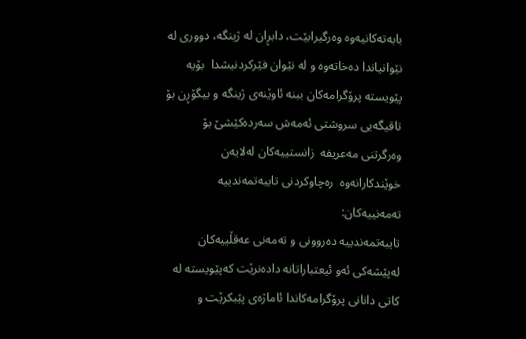بابه‌ته‌كانیه‌وه‌ وه‌رگیرابێت، دابڕان له‌ ژینگه‌، دووری له‌ نێوانیاندا ده‌خاته‌وه‌ و له‌ نێوان فێركردنیشدا  بۆیه‌ پێویسته‌ پرۆگرامه‌كان ببنه‌ ئاوێنه‌ی ژینگه‌ و بیگۆڕن بۆ تاقیگه‌یی سروشتی ئه‌مه‌ش سه‌رده‌كێشێ‌ بۆ وه‌رگرتنی مه‌عریفه‌  زانستییه‌كان له‌لایه‌ن خوێندكارانه‌وه‌  ره‌چاوكردنی تایبه‌تمه‌ندییه‌ ته‌مه‌نییه‌كان:
تایبه‌تمه‌ندییه‌ ده‌روونی و ته‌مه‌نی عه‌قڵییه‌كان له‌پێشه‌كی ئه‌و ئیعتباراتانه‌ داده‌نرێت كه‌پێویسته‌ له‌ كاتی دانانی پرۆگرامه‌كاندا ئاماژه‌ی پێبكرێت و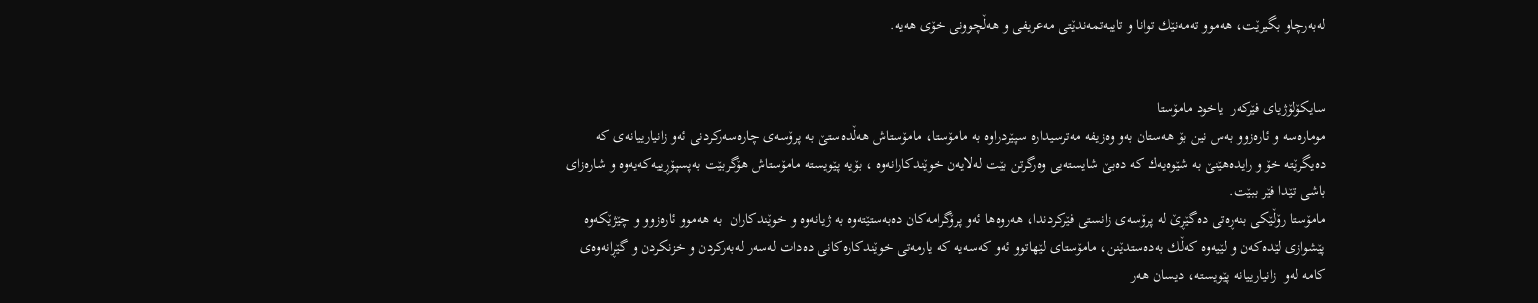له‌به‌رچاو بگیرێت، هه‌موو ته‌مه‌نێك توانا و تایبه‌تمه‌ندێتی مه‌عریفی و هه‌ڵچوونی خۆی هه‌یه‌.


سایكۆلۆژیای فێركه‌ر  یاخود مامۆستا
موماره‌سه‌ و ئاره‌زوو به‌س نین بۆ هه‌ستان به‌و وه‌زیفه‌ مه‌ترسیداره‌ سپێردراوه‌ به‌ مامۆستا، مامۆستاش هه‌ڵده‌ستێ‌ به‌ پرۆسه‌ی چاره‌سه‌ركردنی ئه‌و زانیارییانه‌ی كه‌ ده‌یگرێته‌ خۆ و رایده‌هێنێ‌ به‌ شێوه‌یه‌ك كه‌ ده‌بێ‌ شایسته‌یی وه‌رگرتن بێت له‌لایه‌ن خوێندكارانه‌وه‌ ، بۆیه‌ پێویسته‌ مامۆستاش هۆگربێت به‌پسپۆڕییه‌كه‌یه‌وه‌ و شاره‌زای باشی تێدا فێر ببێت.
مامۆستا رۆڵێكی بنه‌ڕه‌تی ده‌گێڕێ‌ له‌ پرۆسه‌ی زانستی فێركردندا، هه‌روه‌ها ئه‌و پرۆگرامه‌كان ده‌به‌ستێته‌وه‌ به‌ ژیانه‌وه‌ و خوێندكاران  به‌ هه‌موو ئاره‌زوو و چێژێكه‌وه‌ پێشوازی لێده‌كه‌ن و لێیه‌وه‌ كه‌ڵك به‌ده‌ستدێنن، مامۆستای لێهاتوو ئه‌و كه‌سه‌یه‌ كه‌ یارمه‌تی خوێندكاره‌كانی ده‌دات له‌سه‌ر له‌به‌ركردن و خزنكردن و گێڕانه‌وه‌ی كامه‌ له‌و  زانیارییانه‌ پێویسته‌، دیسان هه‌ر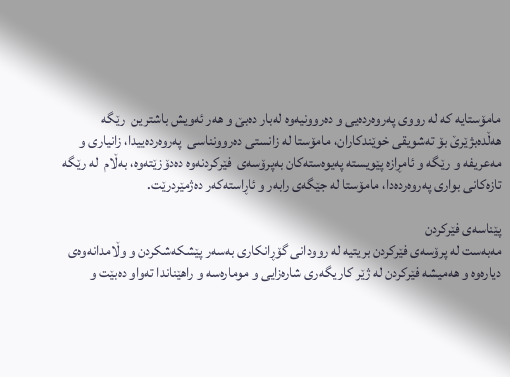مامۆستایه‌ كه‌ له‌ رووی په‌روه‌رده‌یی و ده‌روونیه‌وه‌ له‌بار ده‌بێ‌ و هه‌ر ئه‌ویش باشترین  رێگه‌ هه‌ڵده‌بژێرێ‌ بۆ ته‌شویقی خوێندكاران، مامۆستا له‌ زانستی ده‌روونناسی  په‌روه‌رده‌ییدا، زانیاری و مه‌عریفه‌ و رێگه‌ و ئامڕازه‌ پێویسته‌ په‌یوه‌سته‌كان به‌پرۆسه‌ی  فێركردنه‌وه‌ ده‌دۆزێته‌وه‌، به‌ڵام  له‌ رێگه‌ تازه‌كانی بواری په‌روه‌رده‌دا، مامۆستا له‌ جێگه‌ی رابه‌ر و ئاڕاسته‌كه‌ر ده‌ژمێردرێت.

پێناسه‌ی فێركردن
مه‌به‌ست له‌ پرۆسه‌ی فێركردن بریتیه‌ له‌ روودانی گۆڕانكاری به‌سه‌ر پێشكه‌شكردن و وڵامدانه‌وه‌ی دیاره‌وه‌ و هه‌میشه‌ فێركردن له‌ ژێر كاریگه‌ری شاره‌زایی و موماره‌سه‌ و راهێناندا ته‌واو ده‌بێت و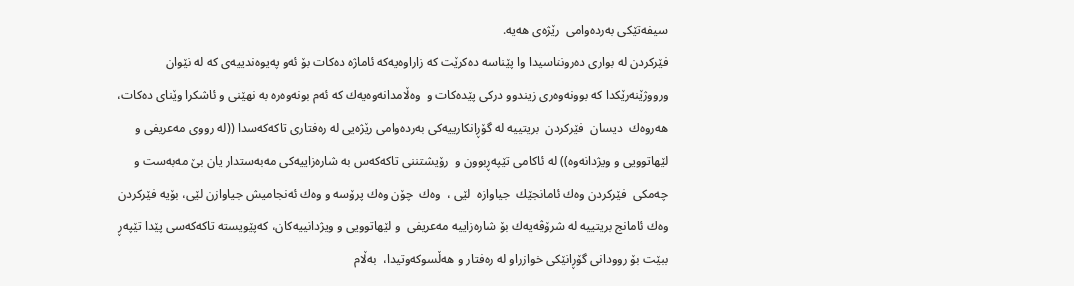سیفه‌تێكی به‌رده‌وامی  رێژه‌ی هه‌یه‌.
فێركردن له‌ بواری ده‌رونناسیدا وا پێناسه‌ ده‌كرێت كه‌ زاراوه‌یه‌كه‌ ئاماژه‌ ده‌كات بۆ ئه‌و په‌یوه‌ندییه‌ی كه‌ له‌ نێوان ورووژێنه‌رێكدا كه‌ بوونه‌وه‌ری زیندوو دركی پێده‌كات و  وه‌ڵامدانه‌وه‌یه‌ك كه‌ ئه‌م بونه‌وه‌ره‌ به‌ نهێنی و ئاشكرا وێنای ده‌كات، هه‌روه‌ك  دیسان  فێركردن  بریتییه‌ له‌ گۆڕانكارییه‌كی به‌رده‌وامی رێژه‌یی له‌ ره‌فتاری تاكه‌كه‌سدا ((له‌ رووی مه‌عریفی و لێهاتوویی و ویژدانه‌وه‌)) له‌ ئاكامی تێپه‌ڕبوون و  رۆیشتننی تاكه‌كه‌س به‌ شاره‌زاییه‌كی مه‌به‌ستدار یان بێ‌ مه‌به‌ست و چه‌مكی  فێركردن وه‌ك ئامانجێك  جیاوازه‌  لێی ،  وه‌ك  چۆن وه‌ك پرۆسه‌ و وه‌ك ئه‌نجامیش جیاوازن لێی، بۆیه‌ فێركردن وه‌ك ئامانج بریتییه‌ له‌ شرۆڤه‌یه‌ك بۆ شاره‌زاییه‌ مه‌عریفی  و لێهاتوویی و ویژدانییه‌كان، كه‌پێویسته‌ تاكه‌كه‌سی پێدا تێپه‌ڕ ببێت بۆ روودانی گۆڕانێكی خوازراو له‌ ره‌فتار و هه‌ڵسوكه‌وتیدا،  به‌ڵام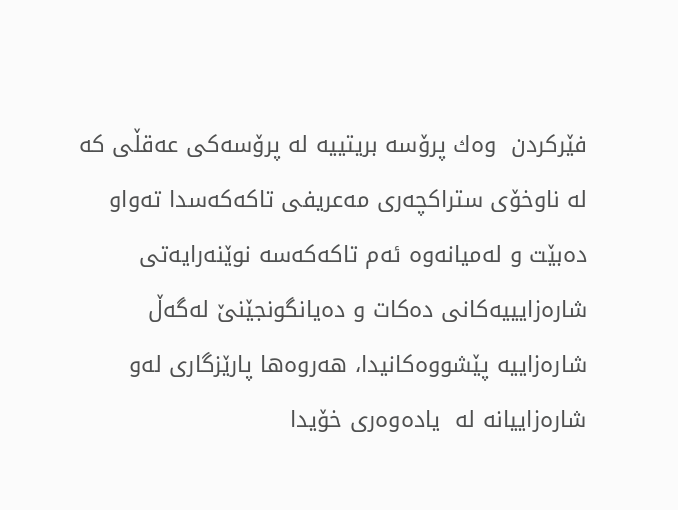فێركردن  وه‌ك پرۆسه‌ بریتییه‌ له‌ پرۆسه‌كی عه‌قڵی كه‌ له‌ ناوخۆی ستراكچه‌ری مه‌عریفی تاكه‌كه‌سدا ته‌واو ده‌بێت و له‌میانه‌وه‌ ئه‌م تاكه‌كه‌سه‌ نوێنه‌رایه‌تی شاره‌زایییه‌كانی ده‌كات و ده‌یانگونجێنێ‌ له‌گه‌ڵ شاره‌زاییه‌ پێشووه‌كانیدا، هه‌روه‌ها پارێزگاری له‌و شاره‌زاییانه‌ له‌  یاده‌وه‌ری خۆیدا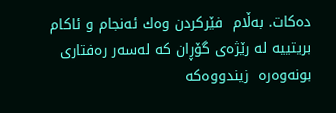ده‌كات. به‌ڵام  فێركردن وه‌ك ئه‌نجام و ئاكام بریتییه‌ له‌ رێژه‌ی گۆڕان كه‌ له‌سه‌ر ره‌فتاری بونه‌وه‌ره‌  زیندووه‌كه‌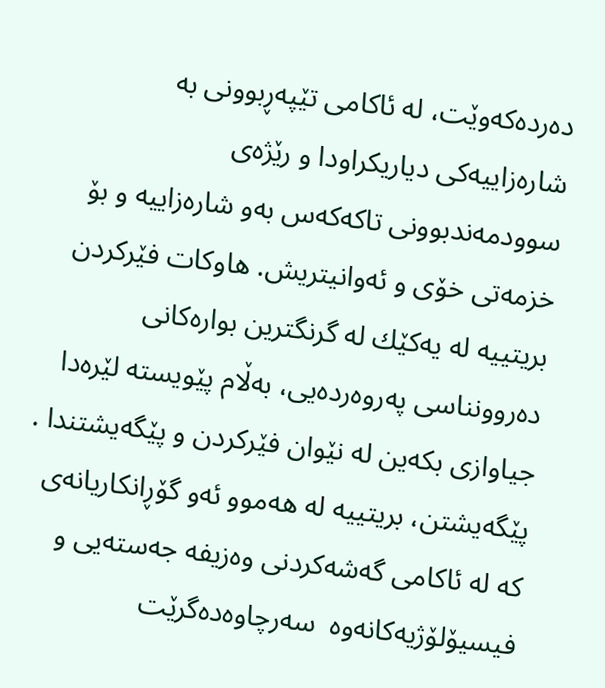ده‌رده‌كه‌وێت، له‌ ئاكامی تێپه‌ڕبوونی به‌ شاره‌زاییه‌كی دیاریكراودا و رێژه‌ی سوودمه‌ندبوونی تاكه‌كه‌س به‌و شاره‌زاییه‌ و بۆ خزمه‌تی خۆی و ئه‌وانیتریش. هاوكات فێركردن بریتییه‌ له‌ یه‌كێك له‌ گرنگترین بواره‌كانی ده‌روونناسی په‌روه‌رده‌یی، به‌ڵام پێویسته‌ لێره‌دا جیاوازی بكه‌ین له‌ نێوان فێركردن و پێگه‌یشتندا .
پێگه‌یشتن، بریتییه‌ له‌ هه‌موو ئه‌و گۆڕانكاریانه‌ی كه‌ له‌ ئاكامی گه‌شه‌كردنی وه‌زیفه‌ جه‌سته‌یی و فیسیۆلۆژیه‌كانه‌وه‌  سه‌رچاوه‌ده‌گرێت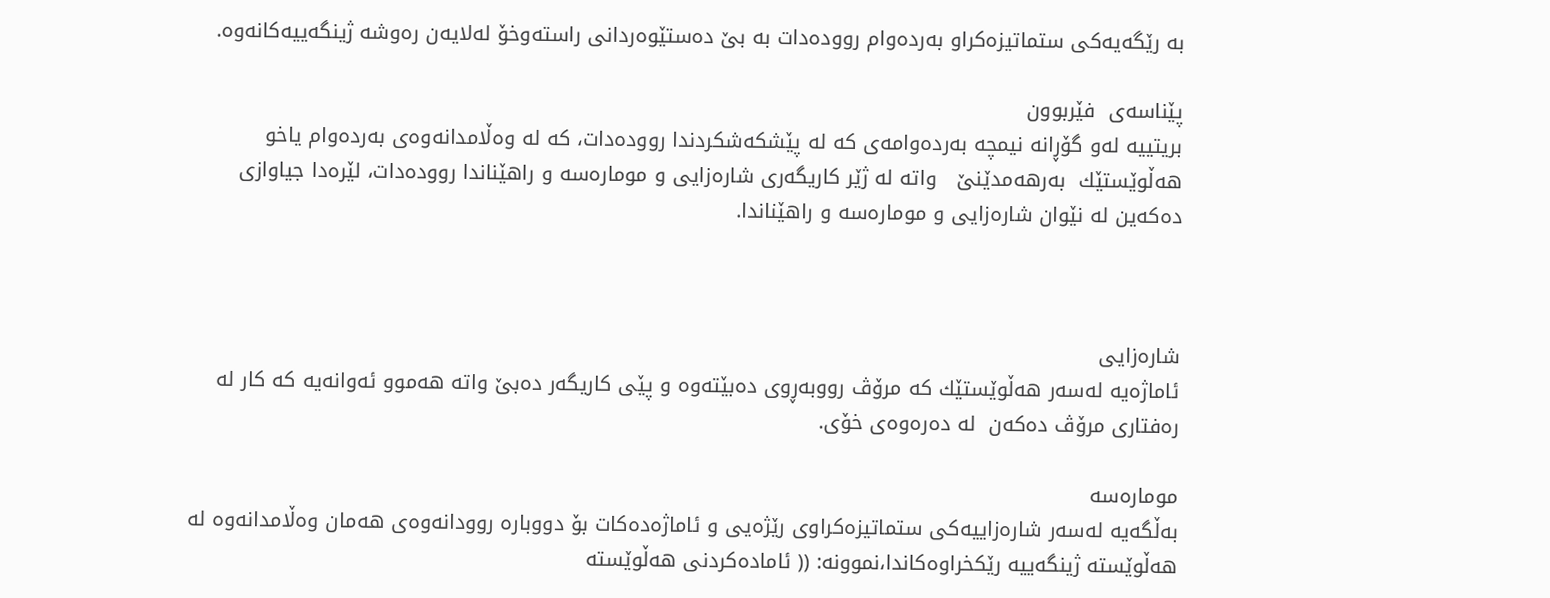به‌ رێگه‌یه‌كی ستماتیزه‌كراو به‌رده‌وام رووده‌دات به‌ بێ‌ ده‌ستێوه‌ردانی راسته‌وخۆ له‌لایه‌ن ره‌وشه‌ ژینگه‌ییه‌كانه‌وه‌.

پێناسه‌ی  فێربوون
بریتییه‌ له‌و گۆڕانه‌ نیمچه‌ به‌رده‌وامه‌ی كه‌ له‌ پێشكه‌شكردندا رووده‌دات، كه‌ له‌ وه‌ڵامدانه‌وه‌ی به‌رده‌وام یاخو هه‌ڵوێستێك  به‌رهه‌مدێنێ‌   واته‌ له‌ ژێر كاریگه‌ری شاره‌زایی و موماره‌سه‌ و راهێناندا رووده‌دات، لێره‌دا جیاوازی ده‌كه‌ین له‌ نێوان شاره‌زایی و موماره‌سه‌ و راهێناندا.



شاره‌زایی
ئاماژه‌یه‌ له‌سه‌ر هه‌ڵوێستێك كه‌ مرۆڤ رووبه‌ڕوی ده‌بێته‌وه‌ و پێی كاریگه‌ر ده‌بێ‌ واته‌ هه‌موو ئه‌وانه‌یه‌ كه‌ كار له‌ ره‌فتاری مرۆڤ ده‌كه‌ن  له‌ ده‌ره‌وه‌ی خۆی.

موماره‌سه‌
به‌ڵگه‌یه‌ له‌سه‌ر شاره‌زاییه‌كی ستماتیزه‌كراوی رێژه‌یی و ئاماژه‌ده‌كات بۆ دووباره‌ روودانه‌وه‌ی هه‌مان وه‌ڵامدانه‌وه‌ له‌ هه‌ڵوێسته‌ ژینگه‌ییه‌ رێكخراوه‌كاندا،نموونه‌: (( ئاماده‌كردنی هه‌ڵوێسته‌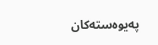په‌یوه‌سته‌كان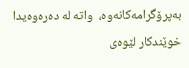به‌پرۆگرامه‌كانه‌وه‌،  واته‌ له‌ ده‌ره‌وه‌یدا خوێندكار لێوه‌ی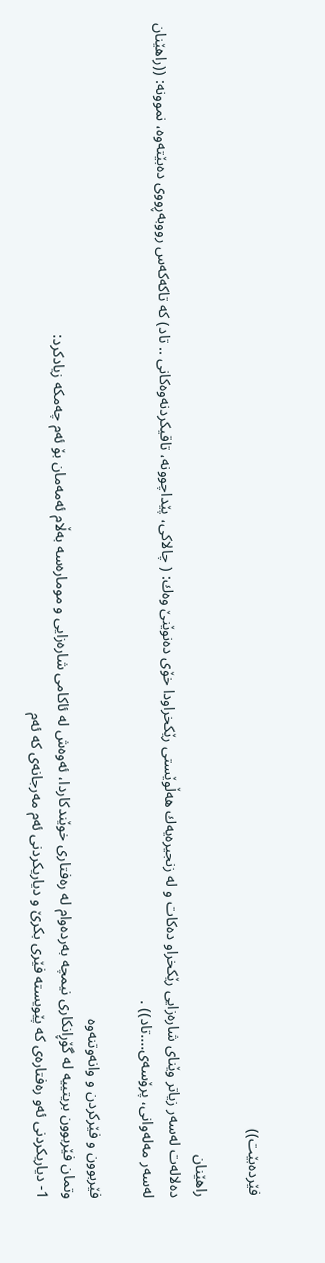فێرده‌بێت))

راهێنان
ده‌لاله‌ت له‌سه‌ر زیاتر وێنای شاره‌زایی رێكخراو ده‌كات و له‌ زنجیره‌یه‌ك هه‌ڵوێستی رێكخراودا خۆی ده‌نوێنێ‌ وه‌ك: ( چالاكی، پێداچوونه‌، تاقیكردنه‌وه‌كانی .. تاد) كه‌ تاكه‌كه‌س رووبه‌ڕووی ده‌بێته‌وه‌، نموونه‌: ((راهێنان له‌سه‌ر مه‌له‌وانی، پرۆسه‌ی....تاد)) .

فێربوون و فێركردن و وانه‌وتنه‌وه‌
وتمان فێربوون بریتییه‌ له‌ گۆڕانكاری نیمچه‌ به‌رده‌وام له‌ ره‌فتاری خوێندكاردا، ئه‌وه‌ش له‌ ئاكامی شاره‌زایی و موماره‌سه‌ به‌ڵام ئه‌مه‌مان بۆ ئه‌م چه‌مكه‌ زیادكرد:
1- دیاریكردنی ئه‌و ره‌فتاره‌ی كه‌ پێویسته‌ فێری بكرێ‌ و دیاریكردنی ئه‌م مه‌رجانه‌ی كه‌ ئه‌م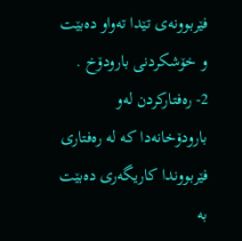فێربوونه‌ی تێدا ته‌واو ده‌بێت و خۆشكردنی بارودۆخ .
2- ره‌فتاركردن له‌و بارودۆخانه‌دا كه‌ له‌ ره‌فتاری فێربووندا كاریگه‌ری ده‌بێت به‌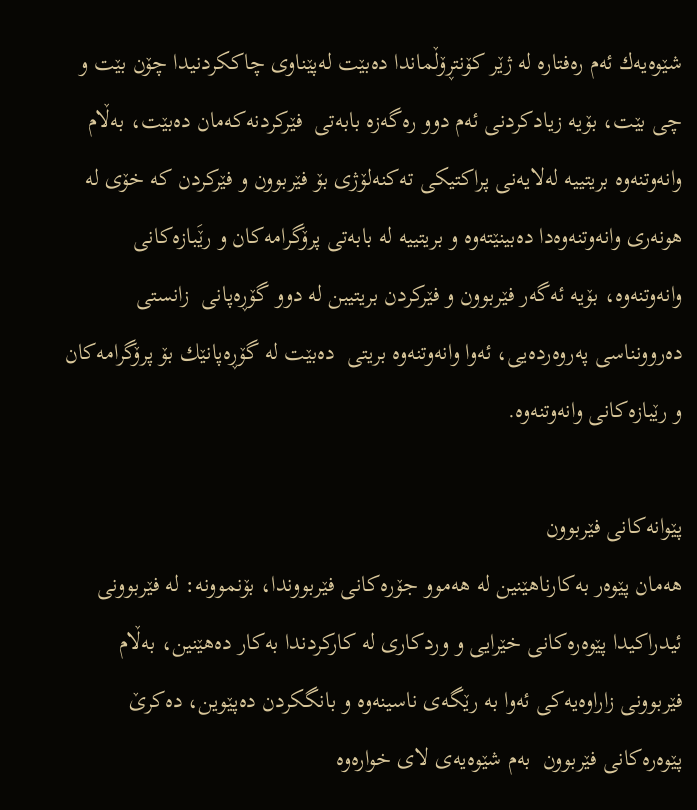شێوه‌یه‌ك ئه‌م ره‌فتاره‌ له‌ ژێر كۆنتڕۆڵماندا ده‌بێت له‌پێناوی چاككردنیدا چۆن بێت و چی بێت، بۆیه‌ زیادكردنی ئه‌م دوو ره‌گه‌زه‌ بابه‌تی  فێركردنه‌كه‌مان ده‌بێت، به‌ڵام  وانه‌وتنه‌وه‌ بریتییه‌ له‌لایه‌نی پراكتیكی ته‌كنه‌لۆژی بۆ فێربوون و فێركردن كه‌ خۆی له‌ هونه‌ری وانه‌وتنه‌وه‌دا ده‌بینێته‌وه‌ و بریتییه‌ له‌ بابه‌تی پرۆگرامه‌كان و رێَبازه‌كانی وانه‌وتنه‌وه‌، بۆیه‌ ئه‌گه‌ر فێربوون و فێركردن بریتیبن له‌ دوو گۆڕه‌پانی  زانستی   ده‌روونناسی په‌روه‌رده‌یی، ئه‌وا وانه‌وتنه‌وه‌ بریتی  ده‌بێت له‌ گۆڕه‌پانێك بۆ پرۆگرامه‌كان و رێبازه‌كانی وانه‌وتنه‌وه‌.

پێوانه‌كانی فێربوون
هه‌مان پێوه‌ر به‌كارناهێنین له‌ هه‌موو جۆره‌كانی فێربووندا، بۆنموونه‌: له‌ فێربوونی ئیدراكیدا پێوه‌ره‌كانی خێرایی و وردكاری له‌ كاركردندا به‌كار ده‌هێنین، به‌ڵام فێربوونی زاراوه‌یه‌كی ئه‌وا به‌ رێگه‌ی ناسینه‌وه‌ و بانگكردن ده‌پێوین، ده‌كرێ‌ پێوه‌ره‌كانی فێربوون  به‌م شێوه‌یه‌ی لای خواره‌وه‌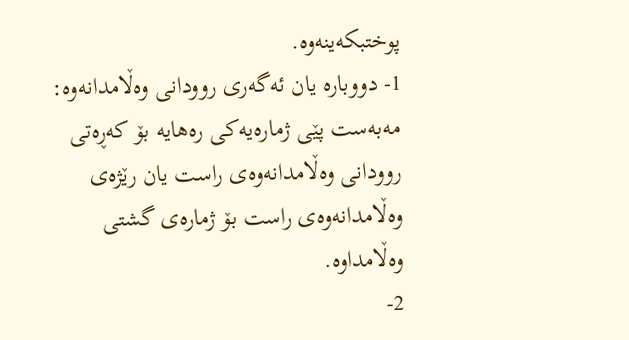پوختبكه‌ینه‌وه‌.
1- دووباره‌ یان ئه‌گه‌ری روودانی وه‌ڵامدانه‌وه‌: مه‌به‌ست پێی ژماره‌یه‌كی ره‌هایه‌ بۆ كه‌ڕه‌تی روودانی وه‌ڵامدانه‌وه‌ی راست یان رێژه‌ی وه‌ڵامدانه‌وه‌ی راست بۆ ژماره‌ی گشتی وه‌ڵامداوه‌.
2-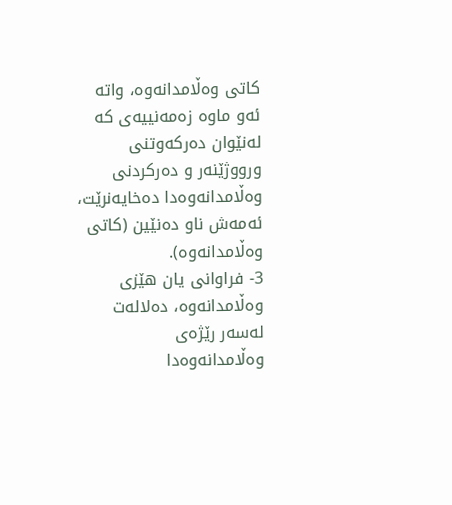كاتی وه‌ڵامدانه‌وه‌، واته‌ ئه‌و ماوه‌ زه‌مه‌نییه‌ی كه‌ له‌نێوان ده‌ركه‌وتنی ورووژێنه‌ر و ده‌ركردنی وه‌ڵامدانه‌وه‌دا ده‌خایه‌نرێت، ئه‌مه‌ش ناو ده‌نێین (كاتی وه‌ڵامدانه‌وه‌).
3- فراوانی یان هێزی وه‌ڵامدانه‌وه‌، ده‌لاله‌ت له‌سه‌ر رێژه‌ی وه‌ڵامدانه‌وه‌دا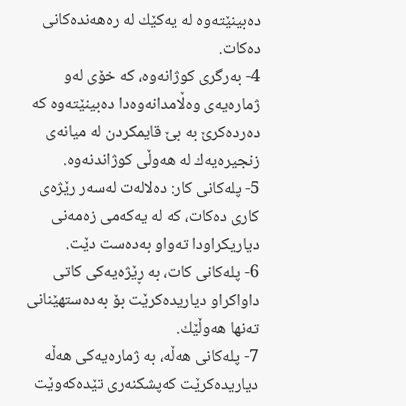ده‌بینێته‌وه‌ له‌ یه‌كێك له‌ ره‌هه‌نده‌كانی ده‌كات.
4- به‌رگری كوژانه‌وه‌، كه‌ خۆی له‌و ژماره‌یه‌ی وه‌ڵامدانه‌وه‌دا ده‌بینێته‌وه‌ كه‌ ده‌رده‌كرێ‌ به‌ بێ‌ قایمكردن له‌ میانه‌ی زنجیره‌یه‌ك له‌ هه‌وڵی كوژاندنه‌وه‌.
5- پله‌كانی كار: ده‌لاله‌ت له‌سه‌ر رێژه‌ی كاری ده‌كات، كه‌ له‌ یه‌كه‌می زه‌مه‌نی دیاریكراودا ته‌واو به‌ده‌ست دێت.
6- پله‌كانی كات، به‌ ڕێژه‌یه‌كی كاتی داواكراو دیاریده‌كرێت بۆ به‌ده‌ستهێنانی ته‌نها هه‌وڵێك.
7- پله‌كانی هه‌ڵه‌، به‌ ژماره‌یه‌كی هه‌ڵه‌ دیاریده‌كرێت كه‌پشكنه‌ری تێده‌كه‌وێت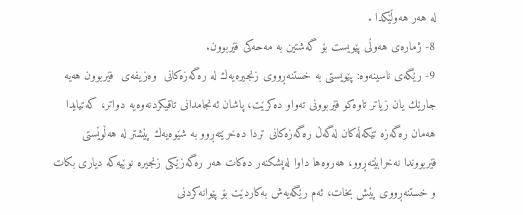له‌ هه‌ر هه‌وڵێكدا .
8- ژماره‌ی هه‌وڵی پێویست بۆ گه‌شتین به‌ مه‌حه‌كی فێربوون.
9- رێگه‌ی ناسینه‌وه‌: پێویستی به‌ خستنه‌ڕووی زنجیره‌یه‌ك له‌ ره‌گه‌زه‌كانی  وه‌زیفه‌ی  فێربوون هه‌یه‌ جارێك یان زیاتر تاوه‌كو فێربوونی ته‌واو ده‌كرێت، پاشان ئه‌نجامدانی تاقیكردنه‌وه‌یه‌ دواتر، كه‌تیایدا هه‌مان ره‌گه‌زه‌ تێكه‌ڵه‌كان له‌گه‌ڵ ره‌گه‌زه‌كانی تردا ده‌خرێته‌ڕوو به‌ شێوه‌یه‌ك پێشتر له‌ هه‌ڵوێستی  فێربووندا نه‌خرابێته‌ڕوو، هه‌روه‌ها داوا له‌پشكنه‌ر ده‌كات هه‌ر ره‌گه‌زێكی زنجیره‌ نوێیه‌كه‌ دیاری بكات و خستنه‌ڕووی پێش بخات، ئه‌م رێگه‌یه‌ش به‌كاردێت بۆ پێوانه‌كردنی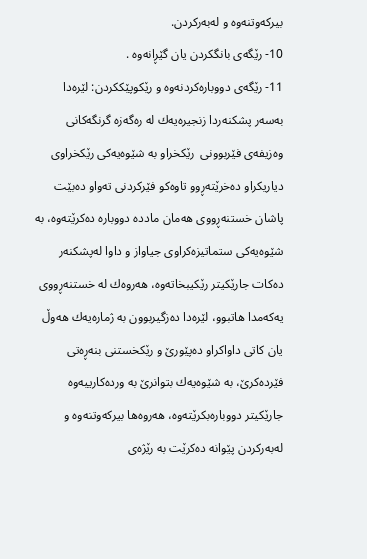بیركه‌وتنه‌وه‌ و له‌به‌ركردن.
10- رێگه‌ی بانگكردن یان گێڕانه‌وه‌ .
11- رێگه‌ی دووباره‌كردنه‌وه‌ و رێكوپێككردن: لێره‌دا به‌سه‌ر پشكنه‌ردا زنجیره‌یه‌ك له‌ ره‌گه‌زه‌ گرنگه‌كانی وه‌زیفه‌ی فێربوونی  رێكخراو به‌ شێوه‌یه‌كی رێكخراوی دیاریكراو ده‌خرێته‌ڕوو تاوه‌كو فێركردنی ته‌واو ده‌بێت پاشان خستنه‌ڕووی هه‌مان مادده‌ دووباره‌ ده‌كرێته‌وه‌، به‌ شێوه‌یه‌كی ستماتیزه‌كراوی جیاواز و داوا له‌پشكنه‌ر ده‌كات جارێكیتر رێكیبخاته‌وه‌، هه‌روه‌ك له‌ خستنه‌ڕووی یه‌كه‌مدا هاتبوو، لێره‌دا ده‌زگیربوون به‌ ژماره‌یه‌ك هه‌وڵ یان كاتی داواكراو ده‌پێورێ‌ و رێكخستنی بنه‌ڕه‌تی  فێرده‌كرێ‌، به‌ شێوه‌یه‌ك بتوانرێ‌ به‌ ورده‌كارییه‌وه‌ جارێكیتر دووباره‌بكرێته‌وه‌، هه‌روه‌ها بیركه‌وتنه‌وه‌ و له‌به‌ركردن پێوانه‌ ده‌كرێت به‌ رێژه‌ی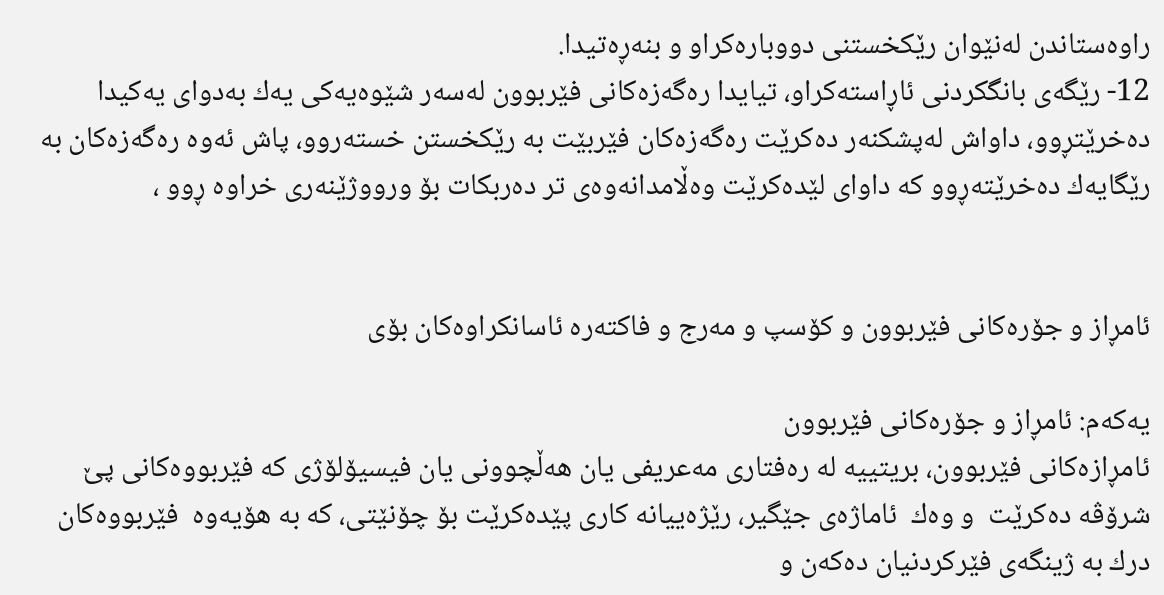راوه‌ستاندن له‌نێوان رێكخستنی دووباره‌كراو و بنه‌ڕه‌تیدا.
12- رێگه‌ی بانگكردنی ئاڕاسته‌كراو، تیایدا ره‌گه‌زه‌كانی فێربوون له‌سه‌ر شێوه‌یه‌كی یه‌ك به‌دوای یه‌كیدا ده‌خرێتڕوو، داواش له‌پشكنه‌ر ده‌كرێت ره‌گه‌زه‌كان فێربێت به‌ رێكخستن خسته‌روو، پاش ئه‌وه‌ ره‌گه‌زه‌كان به‌ رێگایه‌ك ده‌خرێته‌ڕوو كه‌ داوای لێده‌كرێت وه‌ڵامدانه‌وه‌ی تر ده‌ربكات بۆ ورووژێنه‌ری خراوه‌ ڕوو ،


ئامڕاز و جۆره‌كانی فێربوون و كۆسپ و مه‌رج و فاكته‌ره‌ ئاسانكراوه‌كان بۆی

یه‌كه‌م: ئامڕاز و جۆره‌كانی فێربوون
ئامڕازه‌كانی فێربوون، بریتییه‌ له‌ ره‌فتاری مه‌عریفی یان هه‌ڵچوونی یان فیسیۆلۆژی كه‌ فێربووه‌كانی پێ‌ شرۆڤه‌ ده‌كرێت  و وه‌ك  ئاماژه‌ی جێگیر، رێژه‌ییانه‌ كاری پێده‌كرێت بۆ چۆنێتی، كه‌ به‌ هۆیه‌وه‌  فێربووه‌كان درك به‌ ژینگه‌ی فێركردنیان ده‌كه‌ن و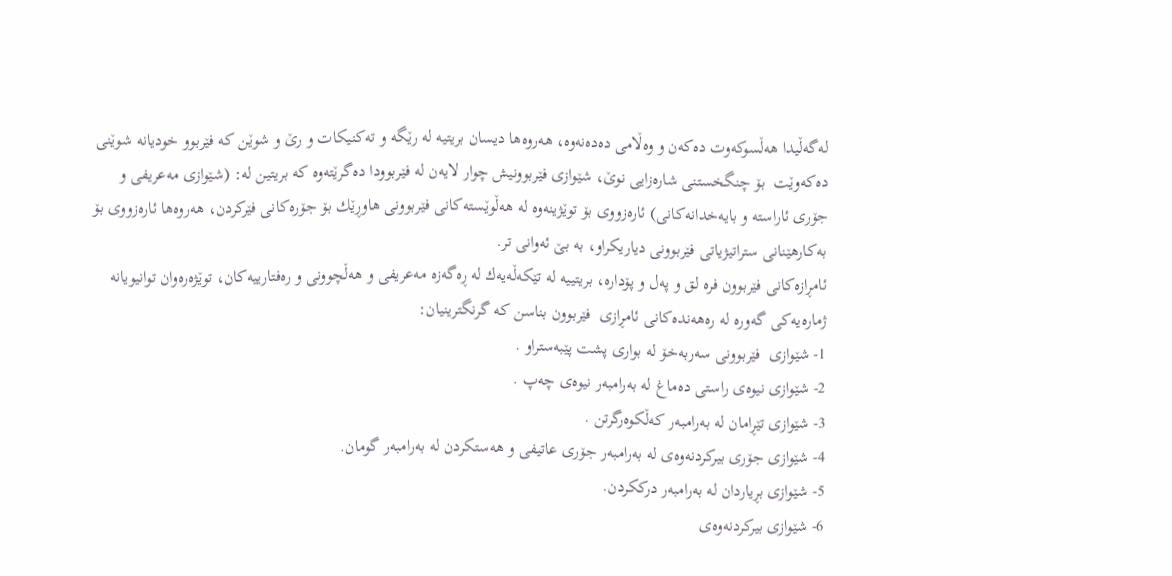له‌گه‌ڵیدا هه‌ڵسوكه‌وت ده‌كه‌ن و وه‌ڵامی ده‌ده‌نه‌وه‌، هه‌روه‌ها دیسان بریتیه‌ له‌ رێگه‌ و ته‌كنیكات و رێ‌ و شوێن كه‌ فێربوو خودیانه‌ شوێنی ده‌كه‌وێت  بۆ چنگخستنی شاره‌زایی نوێ‌، شێوازی فێربوونیش چوار لایه‌ن له‌ فێربوودا ده‌گرێته‌وه‌ كه‌ بریتین له‌: (شێوازی مه‌عریفی و جۆری ئاراسته‌ و بایه‌خدانه‌كانی) ئاره‌زووی بۆ توێژینه‌وه‌ له‌ هه‌ڵوێسته‌كانی فێربوونی هاوڕێك بۆ جۆره‌كانی فێركردن، هه‌روه‌ها ئاره‌زووی بۆ  به‌كارهێنانی ستراتیژیاتی فێربوونی دیاریكراو، به‌ بێ‌ ئه‌وانی تر.
ئامڕازه‌كانی فێربوون فره‌ لق و په‌ل و پۆداره‌، بریتییه‌ له‌ تێكه‌ڵه‌یه‌ك له‌ ڕه‌گه‌زه‌ مه‌عریفی و هه‌ڵچوونی و ره‌فتارییه‌كان، توێژه‌ره‌وان توانیویانه‌ ژماره‌یه‌كی گه‌وره‌ له‌ ره‌هه‌نده‌كانی ئامڕازی  فێربوون بناسن كه‌ گرنگترینیان:
1- شێوازی  فێربوونی سه‌ربه‌خۆ له‌ بواری پشت پێبه‌ستراو .
2- شێوازی نیوه‌ی راستی ده‌ماغ له‌ به‌رامبه‌ر نیوه‌ی چه‌پ .
3- شێوازی تێڕامان له‌ به‌رامبه‌ر كه‌ڵكوه‌رگرتن .
4- شێوازی جۆری بیركردنه‌وه‌ی له‌ به‌رامبه‌ر جۆری عاتیفی و هه‌ستكردن له‌ به‌رامبه‌ر گومان.
5- شێوازی بڕیاردان له‌ به‌رامبه‌ر درككردن.
6- شێوازی بیركردنه‌وه‌ی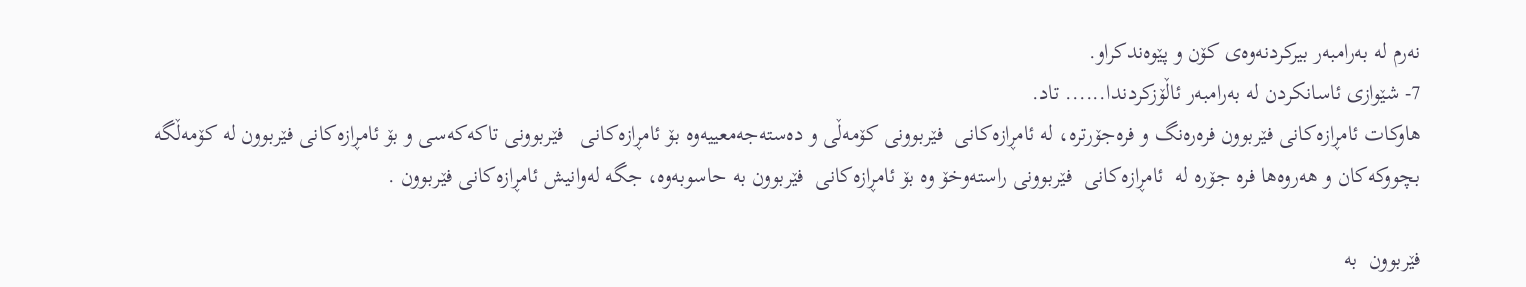نه‌رم له‌ به‌رامبه‌ر بیركردنه‌وه‌ی كۆن و پێوه‌ندكراو.
7- شێوازی ئاسانكردن له‌ به‌رامبه‌ر ئاڵۆزكردندا...... تاد.
هاوكات ئامڕازه‌كانی فێربوون فره‌ره‌نگ و فره‌جۆرتره‌، له‌ ئامڕازه‌كانی  فێربوونی كۆمه‌ڵی و ده‌سته‌جه‌معییه‌وه‌ بۆ ئامڕازه‌كانی   فێربوونی تاكه‌كه‌سی و بۆ ئامڕازه‌كانی فێربوون له‌ كۆمه‌ڵگه‌ بچووكه‌كان و هه‌روه‌ها فره‌ جۆره‌ له‌  ئامڕازه‌كانی  فێربوونی راسته‌وخۆ وه‌ بۆ ئامڕازه‌كانی  فێربوون به‌ حاسوبه‌وه‌، جگه‌ له‌وانیش ئامڕازه‌كانی فێربوون .

فێربوون  به‌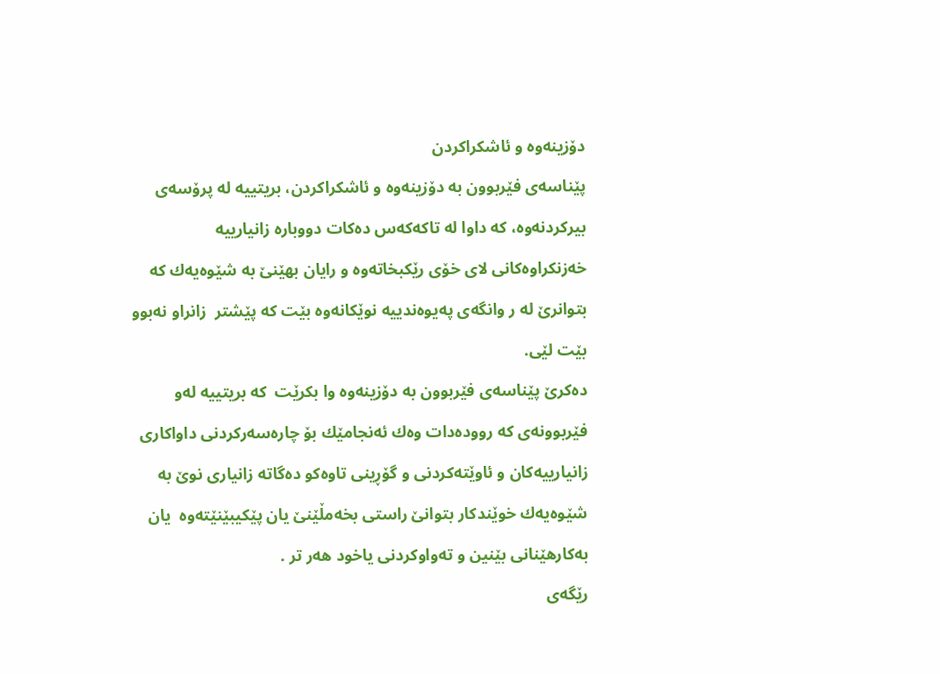دۆزینه‌وه‌ و ئاشكراكردن
پێناسه‌ی فێربوون به‌ دۆزینه‌وه‌ و ئاشكراكردن، بریتییه‌ له‌ پرۆسه‌ی بیركردنه‌وه‌، كه‌ داوا له‌ تاكه‌كه‌س ده‌كات دووباره‌ زانیارییه‌ خه‌زنكراوه‌كانی لای خۆی رێكبخاته‌وه‌ و رایان بهێنێ‌ به‌ شێوه‌یه‌ك كه‌ بتوانرێ‌ له‌ ر وانگه‌ی په‌یوه‌ندییه‌ نوێكانه‌وه‌ بێت كه‌ پێشتر  زانراو نه‌بوو بێت لێی.
ده‌كرێ‌ پێناسه‌ی فێربوون به‌ دۆزینه‌وه‌ وا بكرێت  كه‌ بریتییه‌ له‌و فێربوونه‌ی كه‌ رووده‌دات وه‌ك ئه‌نجامێك بۆ چاره‌سه‌ركردنی داواكاری زانیارییه‌كان و ئاوێته‌كردنی و گۆڕینی تاوه‌كو ده‌گاته‌ زانیاری نوێ‌ به‌ شێوه‌یه‌ك خوێندكار بتوانێ‌ راستی بخه‌مڵێنێ‌ یان پێكیبێنێته‌وه‌  یان به‌كارهێنانی بێنین و ته‌واوكردنی یاخود هه‌ر تر .
رێگه‌ی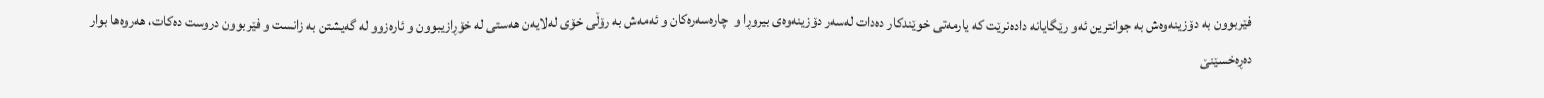فێربوون به‌ دۆزینه‌وه‌ش به‌ جوانترین ئه‌و رێگایانه‌ داده‌نرێت كه‌ یارمه‌تی خوێندكار ده‌دات له‌سه‌ر دۆزینه‌وه‌ی بیروڕا و  چاره‌سه‌ره‌كان و ئه‌مه‌ش به‌ رۆڵی خۆی له‌لایه‌ن هه‌ستی له‌ خۆڕازیبوون و ئاره‌زوو له‌ گه‌یشتن به‌ زانست و فێربوون دروست ده‌كات، هه‌روه‌ها بوار  ده‌ڕه‌خسێنێ‌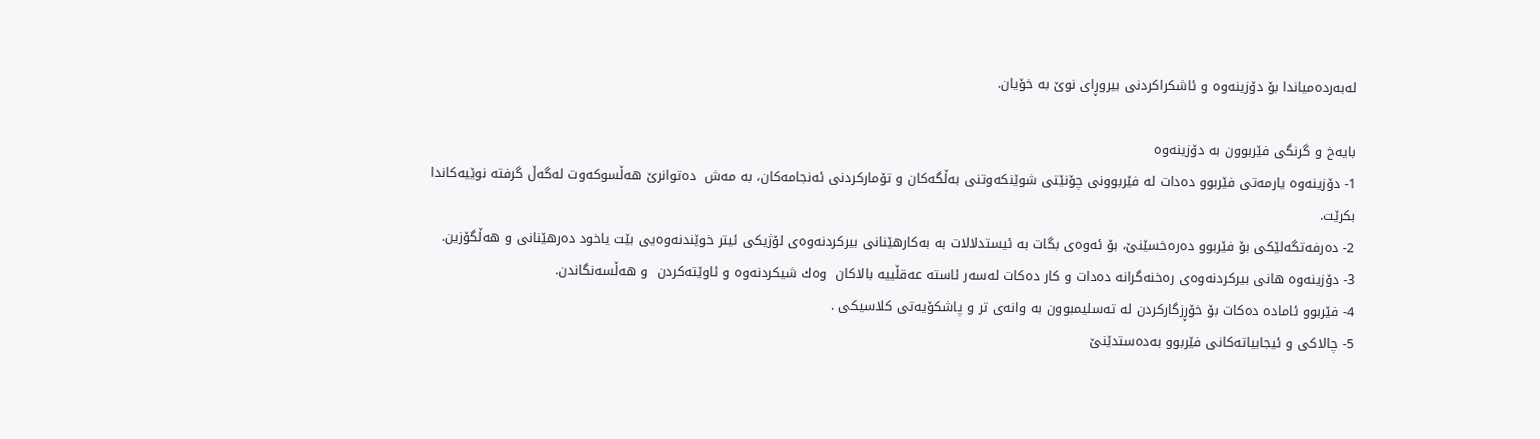له‌به‌رده‌میاندا بۆ دۆزینه‌وه‌ و ئاشكراكردنی بیروڕای نوێ‌ به‌ خۆیان.

بایه‌خ و گرنگی فێربوون به‌ دۆزینه‌وه‌
1- دۆزینه‌وه‌ یارمه‌تی فێربوو ده‌دات له‌ فێربوونی چۆنێتی شوێنكه‌وتنی به‌ڵگه‌كان و تۆماركردنی ئه‌نجامه‌كان، به‌ مه‌ش  ده‌توانرێ‌ هه‌ڵسوكه‌وت له‌گه‌ڵ گرفته‌ نوێیه‌كاندا بكرێت.
2- ده‌رفه‌تگه‌لێكی بۆ فێربوو ده‌ره‌خسێنێ‌، بۆ ئه‌وه‌ی بگات به‌ ئیستدلالات به‌ به‌كارهێنانی بیركردنه‌وه‌ی لۆژیكی ئیتر خوێندنه‌وه‌یی بێت یاخود ده‌رهێنانی و هه‌ڵگۆزین.
3- دۆزینه‌وه‌ هانی بیركردنه‌وه‌ی ره‌خنه‌گرانه‌ ده‌دات و كار ده‌كات له‌سه‌ر ئاسته‌ عه‌قڵییه‌ بالاكان  وه‌ك شیكردنه‌وه‌ و ئاوێته‌كردن  و هه‌ڵسه‌نگاندن.
4- فێربوو ئاماده‌ ده‌كات بۆ خۆڕزگاركردن له‌ ته‌سلیمبوون به‌ وانه‌ی تر و پاشكۆیه‌تی كلاسیكی .
5- چالاكی و ئیجابیاته‌كانی فێربوو به‌ده‌ستدێنێ‌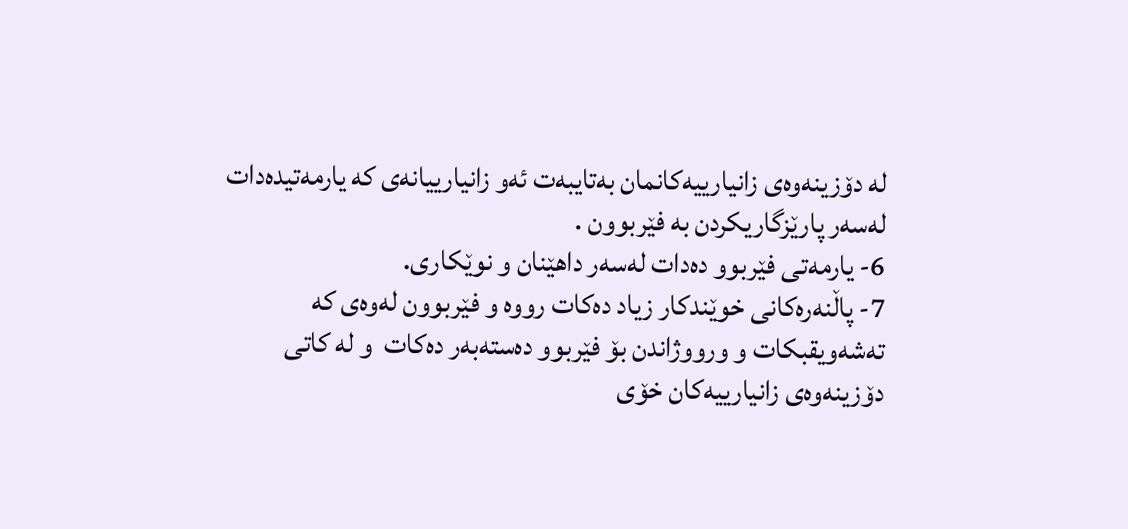له‌ دۆزینه‌وه‌ی زانیارییه‌كانمان به‌تایبه‌ت ئه‌و زانیارییانه‌ی كه‌ یارمه‌تیده‌دات له‌سه‌ر پارێزگاریكردن به‌ فێربوون .
6- یارمه‌تی فێربوو ده‌دات له‌سه‌ر داهێنان و نوێكاری.
7- پاڵنه‌ره‌كانی خوێندكار زیاد ده‌كات رووه‌ و فێربوون له‌وه‌ی كه‌ ته‌شه‌ویقبكات و ورووژاندن بۆ فێربوو ده‌سته‌به‌ر ده‌كات  و له‌ كاتی دۆزینه‌وه‌ی زانیارییه‌كان خۆی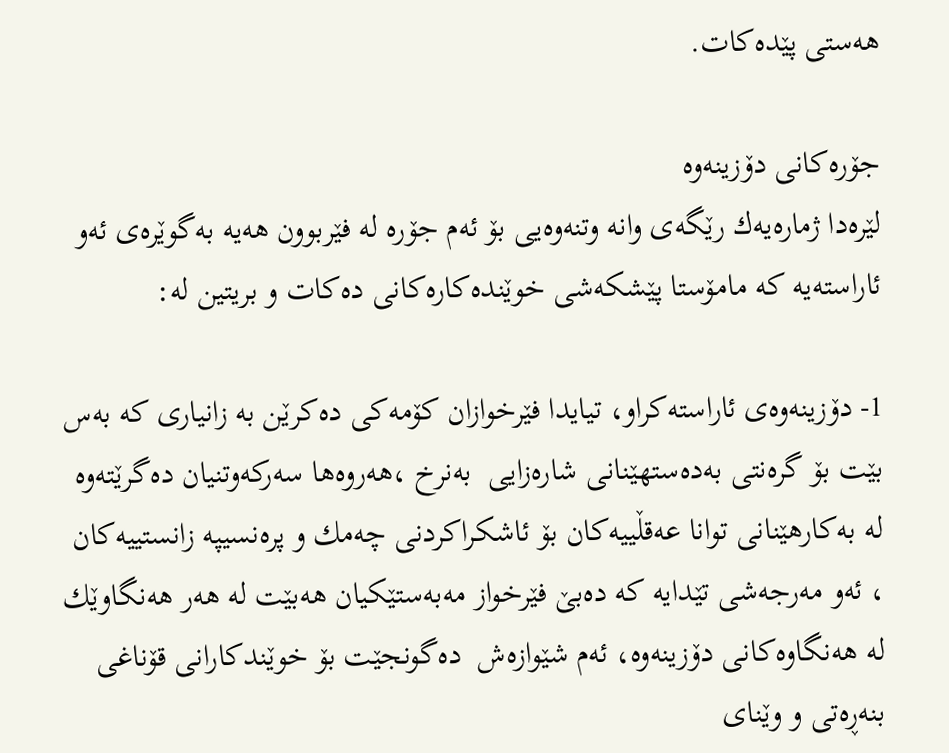هه‌ستی پێده‌كات.

جۆره‌كانی دۆزینه‌وه‌
لێره‌دا ژماره‌یه‌ك رێگه‌ی وانه‌ وتنه‌وه‌یی بۆ ئه‌م جۆره‌ له‌ فێربوون هه‌یه‌ به‌گوێره‌ی ئه‌و ئاراسته‌یه‌ كه‌ مامۆستا پێشكه‌شی خوێنده‌كاره‌كانی ده‌كات و بریتین له‌:

1- دۆزینه‌وه‌ی ئاراسته‌كراو، تیایدا فێرخوازان كۆمه‌كی ده‌كرێن به‌ زانیاری كه‌ به‌س بێت بۆ گره‌نتی به‌ده‌ستهێنانی شاره‌زایی  به‌نرخ ،هه‌روه‌ها سه‌ركه‌وتنیان ده‌گرێته‌وه‌ له‌ به‌كارهێنانی توانا عه‌قڵییه‌كان بۆ ئاشكراكردنی چه‌مك و پره‌نسیپه‌ زانستییه‌كان ، ئه‌و مه‌رجه‌شی تێدایه‌ كه‌ ده‌بێ‌ فێرخواز مه‌به‌ستێكیان هه‌بێت له‌ هه‌ر هه‌نگاوێك له‌ هه‌نگاوه‌كانی دۆزینه‌وه‌، ئه‌م شێوازه‌ش  ده‌گونجێت بۆ خوێندكارانی قۆناغی بنه‌ڕه‌تی و وێنای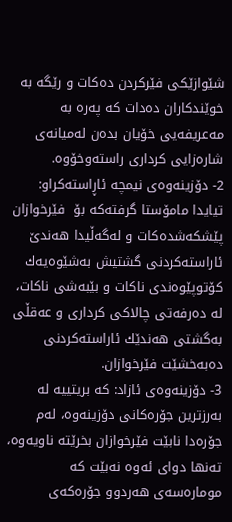شێوازێكی فێركردن ده‌كات و رێگه‌ به‌ خوێندكاران ده‌دات كه‌ په‌ره‌ به‌ مه‌عریفه‌یی خۆیان بده‌ن له‌میانه‌ی شاره‌زایی كرداری راسته‌وخۆوه‌.
2- دۆزینه‌وه‌ی نیمچه‌ ئاڕاسته‌كراو: تیایدا مامۆستا گرفته‌كه‌ بۆ  فێرخوازان پێشكه‌شده‌كات و له‌گه‌ڵیدا هه‌ندێ‌ ئاراسته‌كردنی گشتیش به‌شێوه‌یه‌ك كۆتوپێوه‌ندی ناكات و بێبه‌شی ناكات، له‌ ده‌رفه‌تی چالاكی كرداری و عه‌قڵی به‌گشتی هه‌ندێك ئاراسته‌كردنی ده‌به‌خشێت فێرخوازان.
3- دۆزینه‌وه‌ی ئازاد: كه‌ بریتییه‌ له‌ به‌رزترین جۆره‌كانی دۆزینه‌وه‌، له‌م جۆره‌دا نابێت فێرخوازان بخرێته‌ ناویه‌وه‌، ته‌نها دوای ئه‌وه‌ نه‌بێت كه‌ موماره‌سه‌ی هه‌ردوو جۆره‌كه‌ی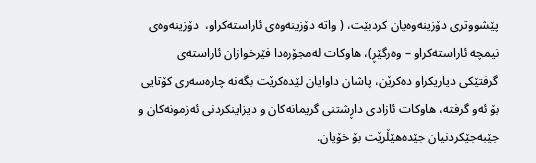پێشووتری دۆزینه‌وه‌یان كردبێت، ( واته‌ دۆزینه‌وه‌ی ئاراسته‌كراو،  دۆزینه‌وه‌ی نیمچه‌ ئاراسته‌كراو – وه‌رگێڕ)، هاوكات له‌مجۆره‌دا فێرخوازان ئاراسته‌ی گرفتێكی دیاریكراو ده‌كرێن، پاشان داوایان لێده‌كرێت بگه‌نه‌ چاره‌سه‌ری كۆتایی بۆ ئه‌و گرفته‌، هاوكات ئازادی داڕشتنی گریمانه‌كان و دیزاینكردنی ئه‌زمونه‌كان و جێبه‌جێكردنیان جێده‌هێڵرێت بۆ خۆیان.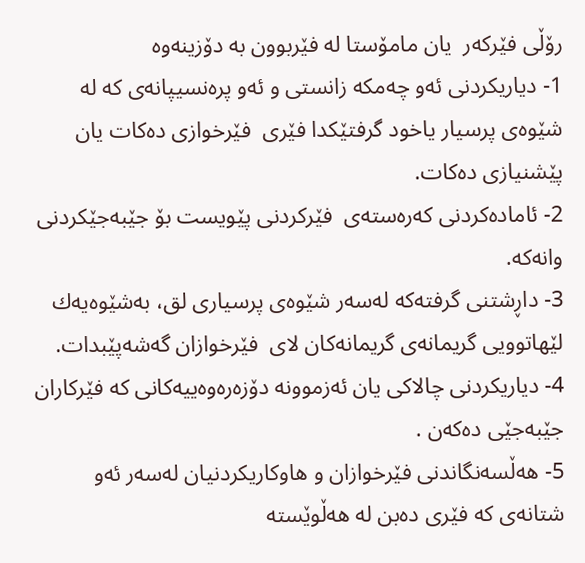رۆڵی فێركه‌ر  یان مامۆستا له‌ فێربوون به‌ دۆزینه‌وه‌
1- دیاریكردنی ئه‌و چه‌مكه‌ زانستی و ئه‌و پره‌نسیپانه‌ی كه‌ له‌ شێوه‌ی پرسیار یاخود گرفتێكدا فێری  فێرخوازی ده‌كات یان پێشنیازی ده‌كات.
2- ئاماده‌كردنی كه‌ره‌سته‌ی  فێركردنی پێویست بۆ جێبه‌جێكردنی وانه‌كه‌.
3- داڕشتنی گرفته‌كه‌ له‌سه‌ر شێوه‌ی پرسیاری لق، به‌شێوه‌یه‌ك لێهاتوویی گریمانه‌ی گریمانه‌كان لای  فێرخوازان گه‌شه‌پێبدات.
4- دیاریكردنی چالاكی یان ئه‌زموونه‌ دۆزه‌ره‌وه‌ییه‌كانی كه‌ فێركاران جێبه‌جێی ده‌كه‌ن .
5- هه‌ڵسه‌نگاندنی فێرخوازان و هاوكاریكردنیان له‌سه‌ر ئه‌و شتانه‌ی كه‌ فێری ده‌بن له‌ هه‌ڵوێسته‌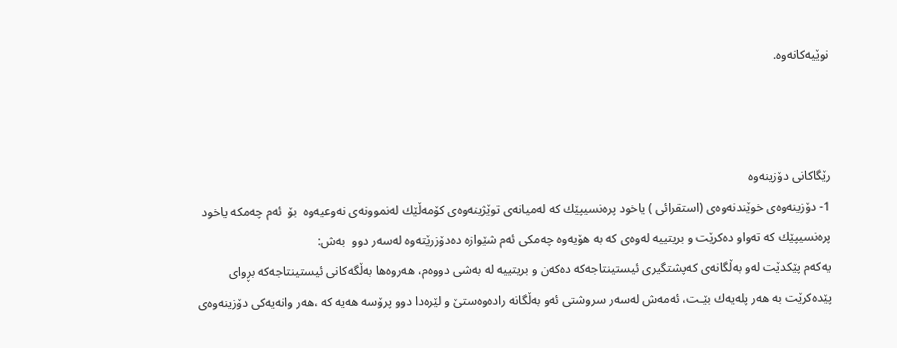نوێیه‌كانه‌وه‌.



رێگاكانی دۆزینه‌وه‌
1- دۆزینه‌وه‌ی خوێندنه‌وه‌ی (استقرائی ) یاخود پره‌نسیپێك كه‌ له‌میانه‌ی توێژینه‌وه‌ی كۆمه‌ڵێك له‌نموونه‌ی نه‌وعیه‌وه‌  بۆ  ئه‌م چه‌مكه‌ یاخود پره‌نسیپێك كه‌ ته‌واو ده‌كرێت و بریتییه‌ له‌وه‌ی كه‌ به‌ هۆیه‌وه‌ چه‌مكی ئه‌م شێوازه‌ ده‌دۆزرێته‌وه‌ له‌سه‌ر دوو  به‌ش:
یه‌كه‌م پێكدێت له‌و به‌ڵگانه‌ی كه‌پشتگیری ئیستینتاجه‌كه‌ ده‌كه‌ن و بریتییه‌ له‌ به‌شی دووه‌م، هه‌روه‌ها به‌ڵگه‌كانی ئیستینتاجه‌كه‌ بڕوای پێده‌كرێت به‌ هه‌ر پله‌یه‌ك بێـت، ئه‌مه‌ش له‌سه‌ر سروشتی ئه‌و به‌ڵگانه‌ راده‌وه‌ستێ‌ و لێره‌دا دوو پرۆسه‌ هه‌یه‌ كه‌ ،هه‌ر وانه‌یه‌كی دۆزینه‌وه‌ی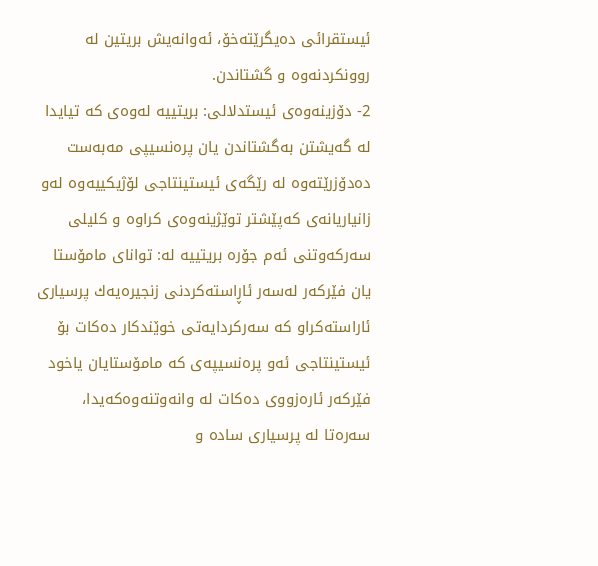ئیستقرائی ده‌یگرێته‌خۆ، ئه‌وانه‌یش بریتین له‌ روونكردنه‌وه‌ و گشتاندن.
2- دۆزینه‌وه‌ی ئیستدلالی: بریتییه‌ له‌وه‌ی كه‌ تیایدا له‌ گه‌یشتن به‌گشتاندن یان پره‌نسیپی مه‌به‌ست ده‌دۆزرێته‌وه‌ له‌ رێگه‌ی ئیستینتاجی لۆژیكییه‌وه‌ له‌و زانیاریانه‌ی كه‌پێشتر توێژینه‌وه‌ی كراوه‌ و كلیلی سه‌ركه‌وتنی ئه‌م جۆره‌ بریتییه‌ له‌: توانای مامۆستا یان فێركه‌ر له‌سه‌ر ئاڕاسته‌كردنی زنجیره‌یه‌ك پرسیاری ئاراسته‌كراو كه‌ سه‌ركردایه‌تی خوێندكار ده‌كات بۆ ئیستینتاجی ئه‌و پره‌نسیپه‌ی كه‌ مامۆستایان یاخود فێركه‌ر ئاره‌زووی ده‌كات له‌ وانه‌وتنه‌وه‌كه‌یدا، سه‌ره‌تا له‌ پرسیاری ساده‌ و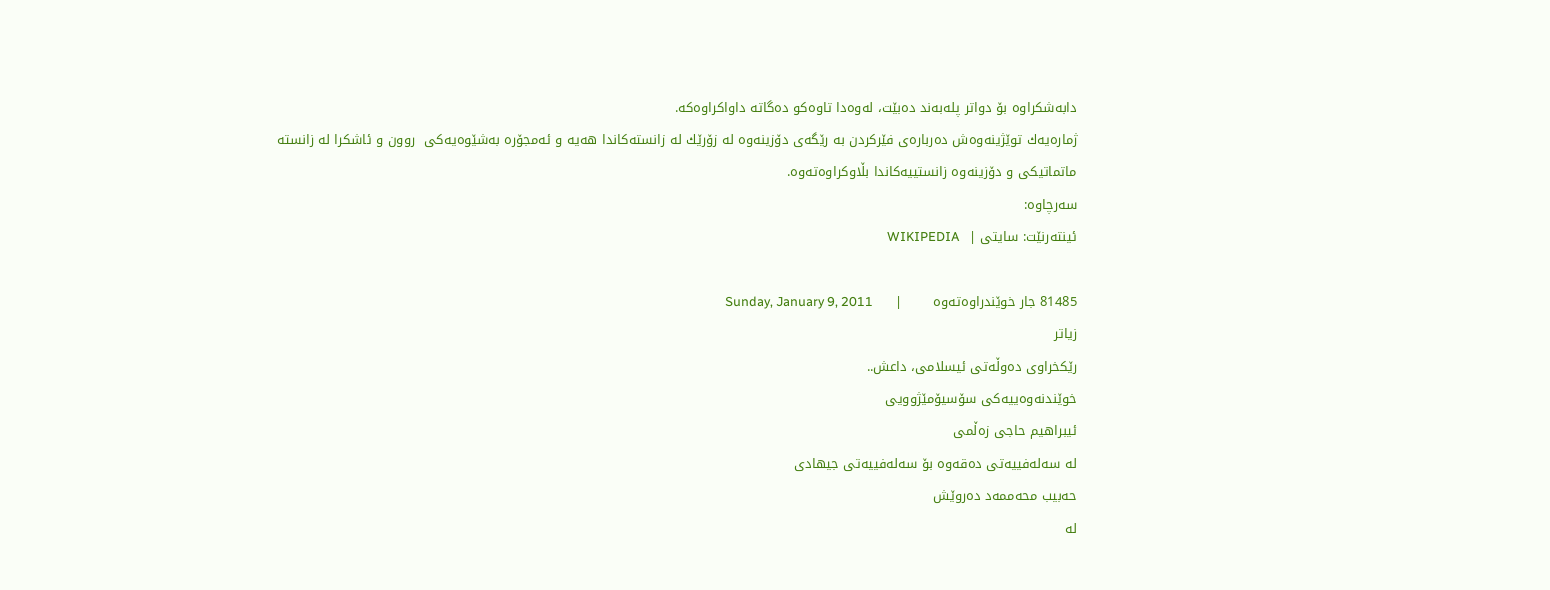دابه‌شكراوه‌ بۆ دواتر پله‌به‌ند ده‌بێت، له‌وه‌دا تاوه‌كو ده‌گاته‌ داواكراوه‌كه‌.
ژماره‌یه‌ك توێژینه‌وه‌ش ده‌رباره‌ی فێركردن به‌ رێگه‌ی دۆزینه‌وه‌ له‌ زۆرێك له‌ زانسته‌كاندا هه‌یه‌ و ئه‌مجۆره‌ به‌شێوه‌یه‌كی  روون و ئاشكرا له‌ زانسته‌ ماتماتیكی و دۆزینه‌وه‌ زانستییه‌كاندا بڵاوكراوه‌ته‌وه‌.
سه‌رچاوه‌:
ئینته‌رنێت: سایتی |  WIKIPEDIA

81485 جار خوێندراوه‌ته‌وه‌       |     Sunday, January 9, 2011
زیاتر
رێكخراوی دەوڵەتی ئیسلامی، داعش..
خوێندنەوەییەكی سۆسیۆمێژوویی
ئیبراهیم حاجی زەڵمی
لە سەلەفییەتی دەقەوە بۆ سەلەفییەتی جیهادی
حەبیب محەممەد دەروێش
لە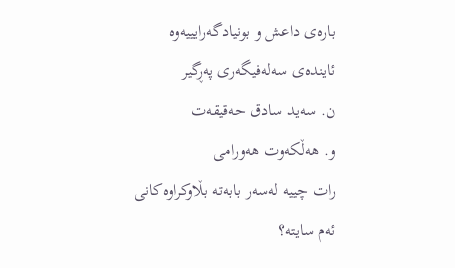بارەی داعش و بونیادگەرایییەوە
ئایندەی سەلەفیگەری پەڕگیر
ن. سەید سادق حەقیقەت
و. هەڵكەوت هەورامی
رات چییه‌ له‌سه‌ر بابه‌ته‌ بڵاوكراوه‌كانی ئه‌م سایته‌؟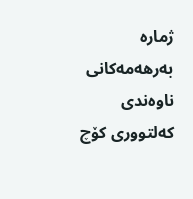ژماره   بەرهەمەکانی ناوەندی کەلتووری کۆچ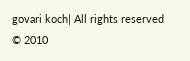govari koch| All rights reserved © 2010